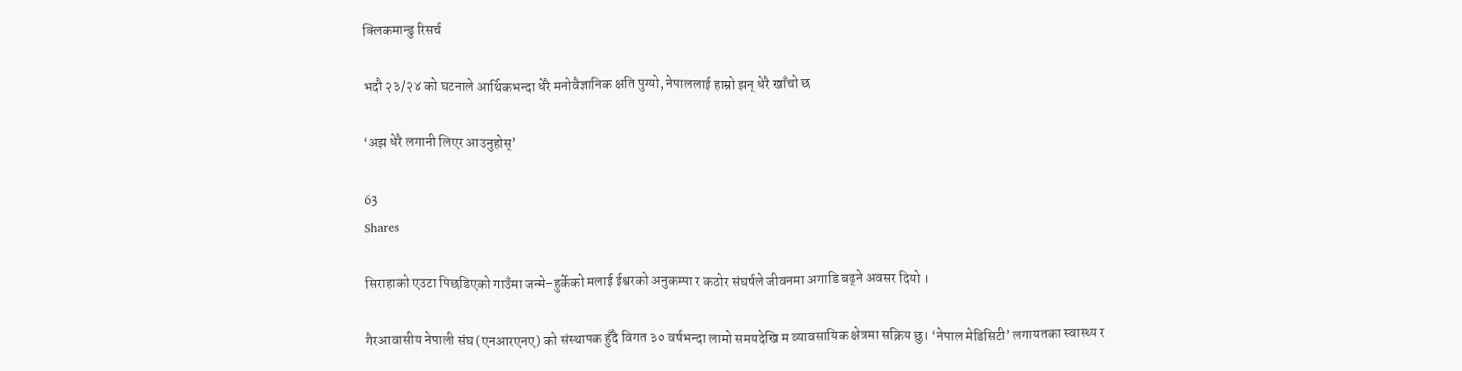क्लिकमान्डु रिसर्च

भदौ २३/२४ को घटनाले आर्थिकभन्दा धेरै मनोवैज्ञानिक क्षति पुग्यो, नेपाललाई हाम्रो झन् धेरै खाँचो छ

‘अझ धेरै लगानी लिएर आउनुहोस्’

63
Shares

सिराहाको एउटा पिछडिएको गाउँमा जन्मे–हुर्केको मलाई ईश्वरको अनुकम्पा र कठोर संघर्षले जीवनमा अगाडि बढ्ने अवसर दियो ।

गैरआवासीय नेपाली संघ (एनआरएनए) को संस्थापक हुँदै विगत ३० वर्षभन्दा लामो समयदेखि म व्यावसायिक क्षेत्रमा सक्रिय छु। ‘नेपाल मेडिसिटी’ लगायतका स्वास्थ्य र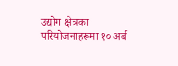उद्योग क्षेत्रका परियोजनाहरूमा १० अर्ब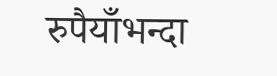रुपैयाँभन्दा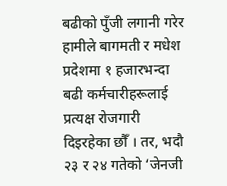बढीको पुँजी लगानी गरेर हामीले बागमती र मधेश प्रदेशमा १ हजारभन्दा बढी कर्मचारीहरूलाई प्रत्यक्ष रोजगारी दिइरहेका छौँ । तर, भदौ २३ र २४ गतेको ‘जेनजी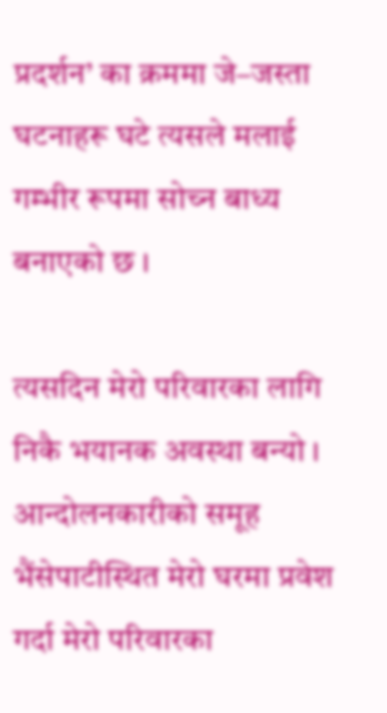प्रदर्शन’ का क्रममा जे–जस्ता घटनाहरू घटे त्यसले मलाई गम्भीर रूपमा सोच्न बाध्य बनाएको छ ।

त्यसदिन मेरो परिवारका लागि निकै भयानक अवस्था बन्यो । आन्दोलनकारीको समूह भैंसेपाटीस्थित मेरो घरमा प्रवेश गर्दा मेरो परिवारका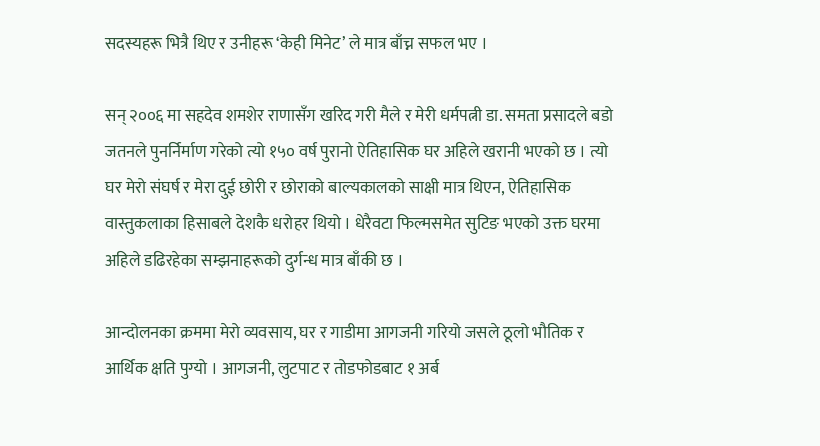सदस्यहरू भित्रै थिए र उनीहरू ‘केही मिनेट’ ले मात्र बाँच्न सफल भए ।

सन् २००६ मा सहदेव शमशेर राणासँग खरिद गरी मैले र मेरी धर्मपत्नी डा. समता प्रसादले बडो जतनले पुनर्निर्माण गरेको त्यो १५० वर्ष पुरानो ऐतिहासिक घर अहिले खरानी भएको छ । त्यो घर मेरो संघर्ष र मेरा दुई छोरी र छोराको बाल्यकालको साक्षी मात्र थिएन, ऐतिहासिक वास्तुकलाका हिसाबले देशकै धरोहर थियो । धेरैवटा फिल्मसमेत सुटिङ भएको उक्त घरमा अहिले डढिरहेका सम्झनाहरूको दुर्गन्ध मात्र बाँकी छ ।

आन्दोलनका क्रममा मेरो व्यवसाय, घर र गाडीमा आगजनी गरियो जसले ठूलो भौतिक र आर्थिक क्षति पुग्यो । आगजनी, लुटपाट र तोडफोडबाट १ अर्ब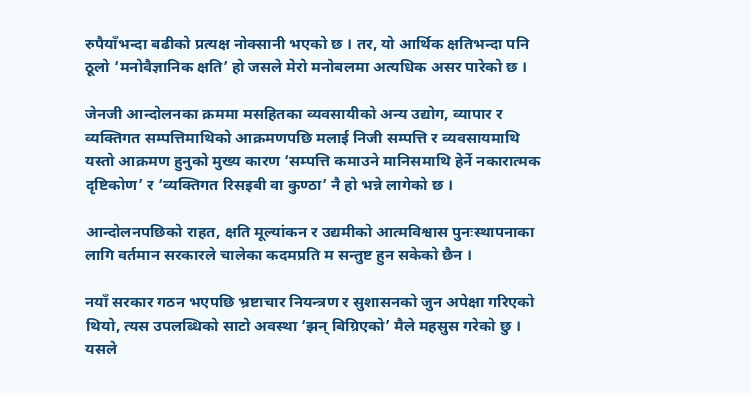रुपैयाँभन्दा बढीको प्रत्यक्ष नोक्सानी भएको छ । तर, यो आर्थिक क्षतिभन्दा पनि ठूलो ‘मनोवैज्ञानिक क्षति’ हो जसले मेरो मनोबलमा अत्यधिक असर पारेको छ ।

जेनजी आन्दोलनका क्रममा मसहितका व्यवसायीको अन्य उद्योग, व्यापार र व्यक्तिगत सम्पत्तिमाथिको आक्रमणपछि मलाई निजी सम्पत्ति र व्यवसायमाथि यस्तो आक्रमण हुनुको मुख्य कारण ‘सम्पत्ति कमाउने मानिसमाथि हेर्ने नकारात्मक दृष्टिकोण’ र ‘व्यक्तिगत रिसइबी वा कुण्ठा’ नै हो भन्ने लागेको छ ।

आन्दोलनपछिको राहत, क्षति मूल्यांकन र उद्यमीको आत्मविश्वास पुनःस्थापनाका लागि वर्तमान सरकारले चालेका कदमप्रति म सन्तुष्ट हुन सकेको छैन ।

नयाँ सरकार गठन भएपछि भ्रष्टाचार नियन्त्रण र सुशासनको जुन अपेक्षा गरिएको थियो, त्यस उपलब्धिको साटो अवस्था ‘झन् बिग्रिएको’ मैले महसुस गरेको छु । यसले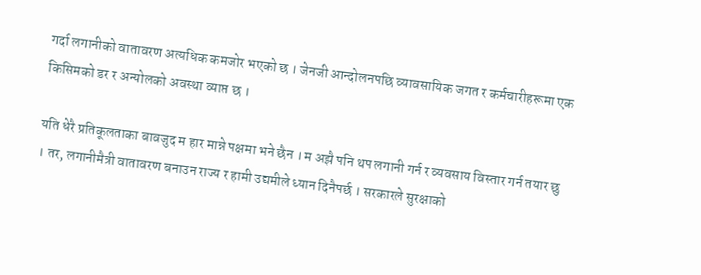गर्दा लगानीको वातावरण अत्यधिक कमजोर भएको छ । जेनजी आन्दोलनपछि व्यावसायिक जगत र कर्मचारीहरूमा एक किसिमको डर र अन्योलको अवस्था व्याप्त छ ।

यति धेरै प्रतिकूलताका बावजुद म हार मान्ने पक्षमा भने छैन । म अझै पनि थप लगानी गर्न र व्यवसाय विस्तार गर्न तयार छु । तर, लगानीमैत्री वातावरण बनाउन राज्य र हामी उद्यमीले ध्यान दिनैपर्छ । सरकारले सुरक्षाको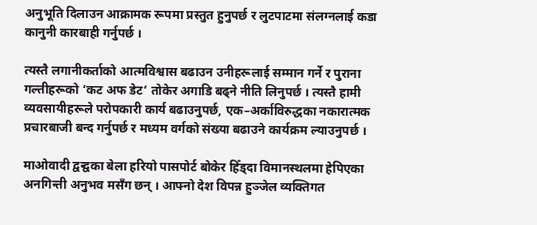अनुभूति दिलाउन आक्रामक रूपमा प्रस्तुत हुनुपर्छ र लुटपाटमा संलग्नलाई कडा कानुनी कारबाही गर्नुपर्छ ।

त्यस्तै लगानीकर्ताको आत्मविश्वास बढाउन उनीहरूलाई सम्मान गर्ने र पुराना गल्तीहरूको ‘कट अफ डेट’ तोकेर अगाडि बढ्ने नीति लिनुपर्छ । त्यस्तै हामी व्यवसायीहरूले परोपकारी कार्य बढाउनुपर्छ, एक–अर्काविरुद्धका नकारात्मक प्रचारबाजी बन्द गर्नुपर्छ र मध्यम वर्गको संख्या बढाउने कार्यक्रम ल्याउनुपर्छ ।

माओवादी द्वन्द्वका बेला हरियो पासपोर्ट बोकेर हिँड्दा विमानस्थलमा हेपिएका अनगिन्ती अनुभव मसँग छन् । आफ्नो देश विपन्न हुञ्जेल व्यक्तिगत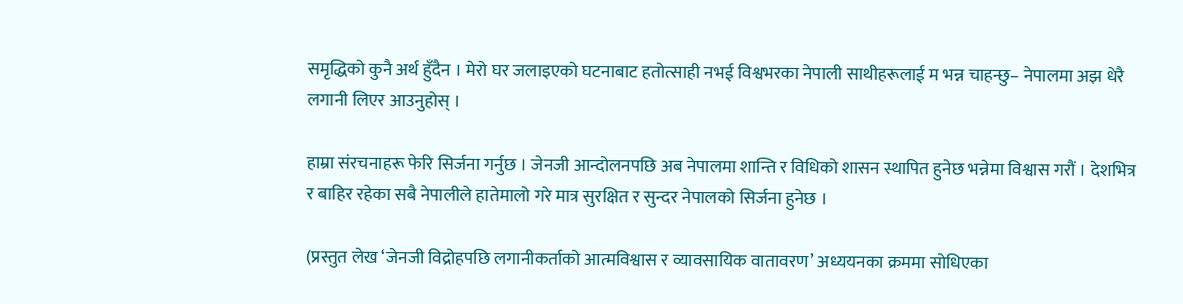समृद्धिको कुनै अर्थ हुँदैन । मेरो घर जलाइएको घटनाबाट हतोत्साही नभई विश्वभरका नेपाली साथीहरूलाई म भन्न चाहन्छु– नेपालमा अझ धेरै लगानी लिएर आउनुहोस् ।

हाम्रा संरचनाहरू फेरि सिर्जना गर्नुछ । जेनजी आन्दोलनपछि अब नेपालमा शान्ति र विधिको शासन स्थापित हुनेछ भन्नेमा विश्वास गरौं । देशभित्र र बाहिर रहेका सबै नेपालीले हातेमालो गरे मात्र सुरक्षित र सुन्दर नेपालको सिर्जना हुनेछ ।

(प्रस्तुत लेख ‘जेनजी विद्रोहपछि लगानीकर्ताको आत्मविश्वास र व्यावसायिक वातावरण’ अध्ययनका क्रममा सोधिएका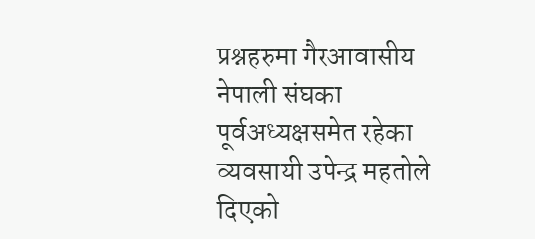प्रश्नहरुमा गैरआवासीय नेपाली संघका पूर्वअध्यक्षसमेत रहेका व्यवसायी उपेन्द्र महतोले दिएको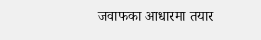जवाफका आधारमा तयार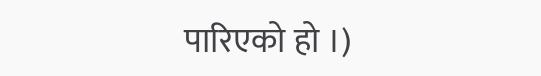पारिएको हो ।)